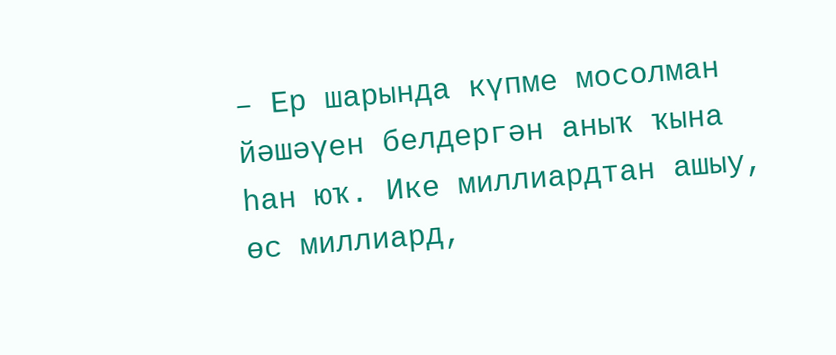– Ер шарында күпме мосолман йәшәүен белдергән аныҡ ҡына һан юҡ. Ике миллиардтан ашыу, өс миллиард,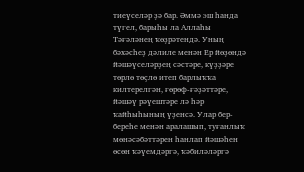тиеүселәр ҙә бар. Әммә эш һанда түгел, барыһы ла Аллаһы Тәғәләнең ҡөҙрәтендә. Уның бәхәсһеҙ дәлиле менән Ер йөҙөндә йәшәүселәрҙең сәстәре, күҙҙәре төрлө төҫлө итеп барлыҡҡа килтерелгән, ғөрөф-ғәҙәттәре, йәшәү рәүештәре лә һәр ҡайһыһының үҙенсә. Улар бер-береһе менән аралашып, туғанлыҡ мөнәсәбәттәрен һанлап йәшәһен өсөн ҡәүемдәргә, ҡәбиләләргә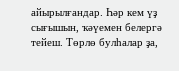айырылғандар. Һәр кем үҙ сығышын, ҡәүемен белергә тейеш. Төрлө булһалар ҙа,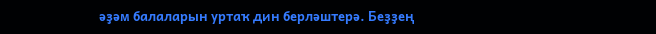әҙәм балаларын уртаҡ дин берләштерә. Беҙҙең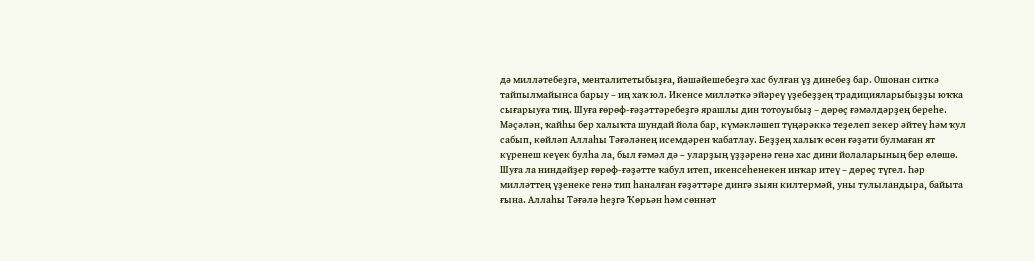дә милләтебеҙгә, менталитетыбыҙға, йәшәйешебеҙгә хас булған үҙ динебеҙ бар. Ошонан ситкә тайпылмайынса барыу – иң хаҡ юл. Икенсе милләткә эйәреү үҙебеҙҙең традицияларыбыҙҙы юҡҡа сығарыуға тиң. Шуға ғөрөф-ғәҙәттәребеҙгә ярашлы дин тотоуыбыҙ – дөрөҫ ғәмәлдәрҙең береһе. Мәҫәлән, ҡайһы бер халыҡта шундай йола бар, күмәкләшеп түңәрәккә теҙелеп зекер әйтеү һәм ҡул сабып, көйләп Аллаһы Тәғәләнең исемдәрен ҡабатлау. Беҙҙең халыҡ өсөн ғәҙәти булмаған ят күренеш кеүек булһа ла, был ғәмәл дә – уларҙың үҙҙәренә генә хас дини йолаларының бер өлөшө. Шуға ла ниндәйҙер ғөрөф-ғәҙәтте ҡабул итеп, икенсеһенекен инҡар итеү – дөрөҫ түгел. Һәр милләттең үҙенеке генә тип һаналған ғәҙәттәре дингә зыян килтермәй, уны тулыландыра, байыта ғына. Аллаһы Тәғәлә һеҙгә Ҡөрьән һәм сөннәт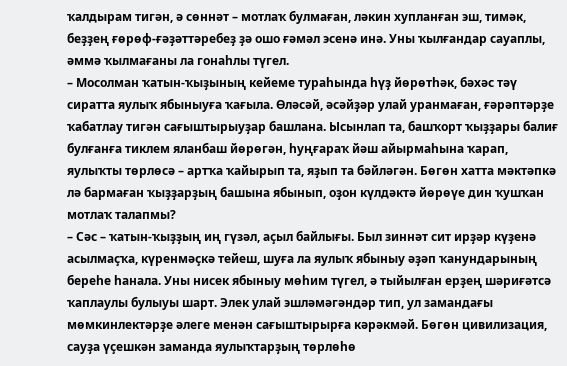ҡалдырам тигән, ә сөннәт – мотлаҡ булмаған, ләкин хупланған эш, тимәк, беҙҙең ғөрөф-ғәҙәттәребеҙ ҙә ошо ғәмәл эсенә инә. Уны ҡылғандар сауаплы, әммә ҡылмағаны ла гонаһлы түгел.
– Мосолман ҡатын-ҡыҙының кейеме тураһында һүҙ йөрөтһәк, бәхәс тәү сиратта яулыҡ ябыныуға ҡағыла. Өләсәй, әсәйҙәр улай уранмаған, ғәрәптәрҙе ҡабатлау тигән сағыштырыуҙар башлана. Ысынлап та, башҡорт ҡыҙҙары балиғ булғанға тиклем яланбаш йөрөгән, һуңғараҡ йәш айырмаһына ҡарап, яулыҡты төрлөсә – артҡа ҡайырып та, яҙып та бәйләгән. Бөгөн хатта мәктәпкә лә бармаған ҡыҙҙарҙың башына ябынып, оҙон күлдәктә йөрөүе дин ҡушҡан мотлаҡ талапмы?
– Сәс – ҡатын-ҡыҙҙың иң гүзәл, аҫыл байлығы. Был зиннәт сит ирҙәр күҙенә асылмаҫҡа, күренмәҫкә тейеш, шуға ла яулыҡ ябыныу әҙәп ҡанундарының береһе һанала. Уны нисек ябыныу мөһим түгел, ә тыйылған ерҙең шәриғәтсә ҡаплаулы булыуы шарт. Элек улай эшләмәгәндәр тип, ул замандағы мөмкинлектәрҙе әлеге менән сағыштырырға кәрәкмәй. Бөгөн цивилизация, сауҙа үҫешкән заманда яулыҡтарҙың төрлөһө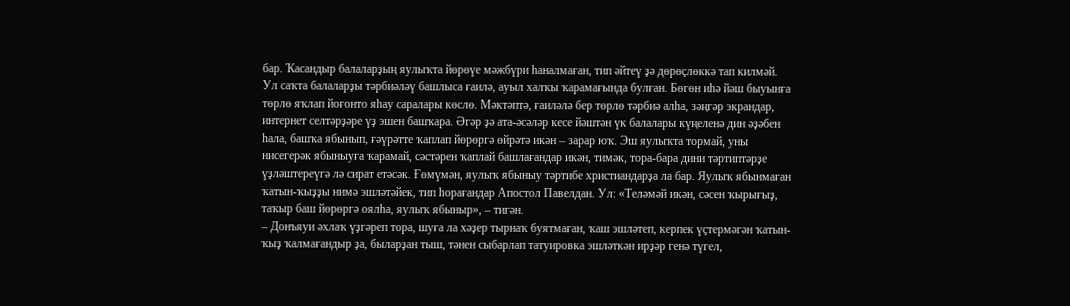бар. Ҡасандыр балаларҙың яулыҡта йөрөүе мәжбүри һаналмаған, тип әйтеү ҙә дөрөҫлөккә тап килмәй. Ул саҡта балаларҙы тәрбиәләү башлыса ғаилә, ауыл халҡы ҡарамағында булған. Бөгөн иһә йәш быуынға төрлө яҡлап йоғонто яһау саралары көслө. Мәктәптә, ғаиләлә бер төрлө тәрбиә алһа, зәңгәр экрандар, интернет селтәрҙәре үҙ эшен башҡара. Әгәр ҙә ата-әсәләр кесе йәштән үк балалары күңеленә дин әҙәбен һала, башҡа ябынып, ғәүрәтте ҡаплап йөрөргә өйрәтә икән – зарар юҡ. Эш яулыҡта тормай, уны нисегерәк ябыныуға ҡарамай, сәстәрен ҡаплай башлағандар икән, тимәк, тора-бара дини тәртиптәрҙе үҙләштереүгә лә сират етәсәк. Ғөмүмән, яулыҡ ябыныу тәртибе христиандарҙа ла бар. Яулыҡ ябынмаған ҡатын-ҡыҙҙы нимә эшләтәйек, тип һорағандар Апостол Павелдан. Ул: «Теләмәй икән, сәсен ҡырығыҙ, таҡыр баш йөрөргә оялһа, яулыҡ ябыныр», – тигән.
– Донъяуи әхлаҡ үҙгәреп тора, шуға ла хәҙер тырнаҡ буятмаған, ҡаш эшләтеп, керпек үҫтермәгән ҡатын-ҡыҙ ҡалмағандыр ҙа, быларҙан тыш, тәнен сыбарлап татуировка эшләткән ирҙәр генә түгел,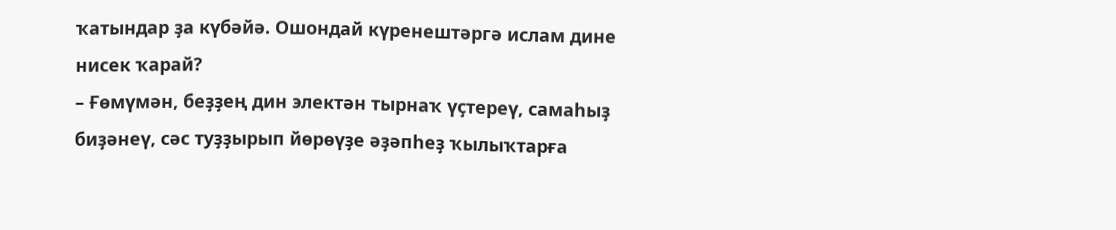ҡатындар ҙа күбәйә. Ошондай күренештәргә ислам дине нисек ҡарай?
– Ғөмүмән, беҙҙең дин электән тырнаҡ үҫтереү, самаһыҙ биҙәнеү, сәс туҙҙырып йөрөүҙе әҙәпһеҙ ҡылыҡтарға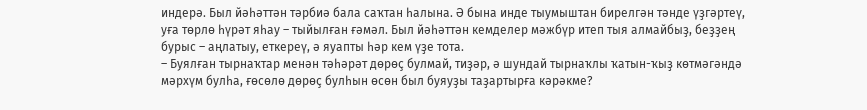индерә. Был йәһәттән тәрбиә бала саҡтан һалына. Ә бына инде тыумыштан бирелгән тәнде үҙгәртеү, уға төрлө һүрәт яһау – тыйылған ғәмәл. Был йәһәттән кемделер мәжбүр итеп тыя алмайбыҙ, беҙҙең бурыс – аңлатыу, еткереү, ә яуапты һәр кем үҙе тота.
– Буялған тырнаҡтар менән тәһәрәт дөрөҫ булмай, тиҙәр, ә шундай тырнаҡлы ҡатын-ҡыҙ көтмәгәндә мәрхүм булһа, ғөсөлө дөрөҫ булһын өсөн был буяуҙы таҙартырға кәрәкме?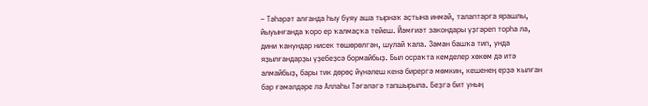– Тәһәрәт алғанда һыу буяу аша тырнаҡ аҫтына инмәй, талаптарға ярашлы, йыуынғанда ҡоро ер ҡалмаҫҡа тейеш. Йәмғиәт закондары үҙгәреп торһа ла, дини ҡанундар нисек төшөрөлгән, шулай ҡала. Заман башҡа тип, унда яҙылғандарҙы үҙебеҙсә бормайбыҙ. Был осраҡта кемделер хөкөм дә итә алмайбыҙ, бары тик дөрөҫ йүнәлеш кенә бирергә мөмкин, кешенең ерҙә ҡылған бар ғәмәлдәре лә Аллаһы Тәғәләгә тапшырыла. Беҙгә бит уның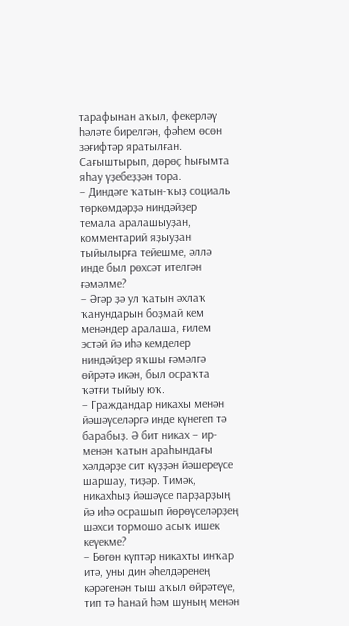тарафынан аҡыл, фекерләү һәләте бирелгән, фәһем өсөн зәғифтәр яратылған. Сағыштырып, дөрөҫ һығымта яһау үҙебеҙҙән тора.
– Диндәге ҡатын-ҡыҙ социаль төркөмдәрҙә ниндәйҙер темала аралашыуҙан, комментарий яҙыуҙан тыйылырға тейешме, әллә инде был рөхсәт ителгән ғәмәлме?
– Әгәр ҙә ул ҡатын әхлаҡ ҡанундарын боҙмай кем менәндер аралаша, ғилем эстәй йә иһә кемделер ниндәйҙер яҡшы ғәмәлгә өйрәтә икән, был осраҡта ҡәтғи тыйыу юҡ.
– Граждандар никахы менән йәшәүселәргә инде күнегеп тә барабыҙ. Ә бит никах – ир-менән ҡатын араһындағы хәлдәрҙе сит күҙҙән йәшереүсе шаршау, тиҙәр. Тимәк, никахһыҙ йәшәүсе парҙарҙың йә иһә осрашып йөрөүселәрҙең шәхси тормошо асыҡ ишек кеүекме?
– Бөгөн күптәр никахты инҡар итә, уны дин әһелдәренең кәрәгенән тыш аҡыл өйрәтеүе, тип тә һанай һәм шуның менән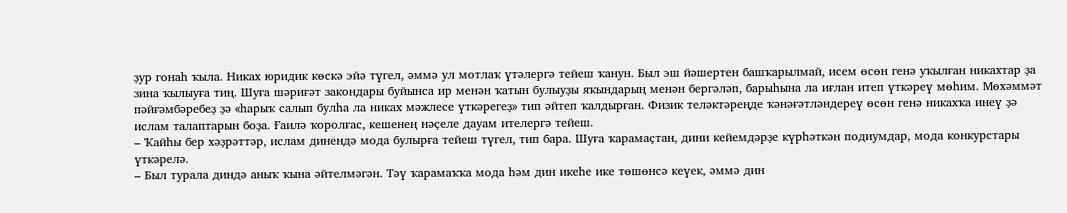ҙур гонаһ ҡыла. Никах юридик көскә эйә түгел, әммә ул мотлаҡ үтәлергә тейеш ҡанун. Был эш йәшертен башҡарылмай, исем өсөн генә уҡылған никахтар ҙа зина ҡылыуға тиң. Шуға шәриғәт закондары буйынса ир менән ҡатын булыуҙы яҡындарың менән бергәләп, барыһына ла иғлан итеп үткәреү мөһим. Мөхәммәт пәйғәмбәребеҙ ҙә «һарыҡ салып булһа ла никах мәжлесе үткәрегеҙ» тип әйтеп ҡалдырған. Физик теләктәреңде ҡәнәғәтләндереү өсөн генә никахҡа инеү ҙә ислам талаптарын боҙа. Ғаилә ҡоролғас, кешенең нәҫеле дауам ителергә тейеш.
– Ҡайһы бер хәҙрәттәр, ислам динендә мода булырға тейеш түгел, тип бара. Шуға ҡарамаҫтан, дини кейемдәрҙе күрһәткән подиумдар, мода конкурстары үткәрелә.
– Был турала диндә аныҡ ҡына әйтелмәгән. Тәү ҡарамаҡҡа мода һәм дин икеһе ике төшөнсә кеүек, әммә дин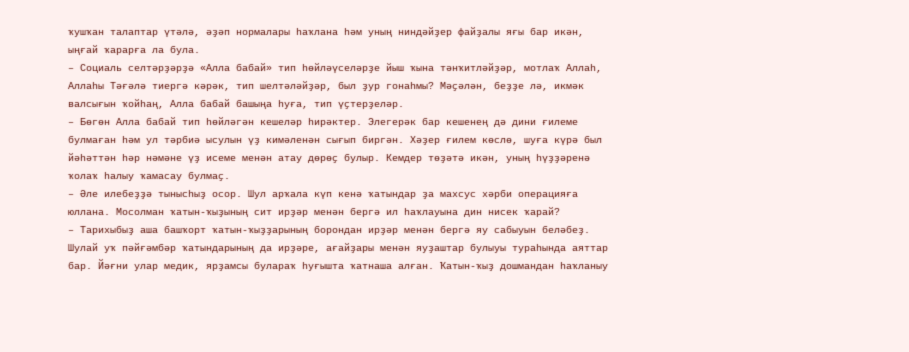ҡушҡан талаптар үтәлә, әҙәп нормалары һаҡлана һәм уның ниндәйҙер файҙалы яғы бар икән, ыңғай ҡарарға ла була.
– Социаль селтәрҙәрҙә «Алла бабай» тип һөйләүселәрҙе йыш ҡына тәнҡитләйҙәр, мотлаҡ Аллаһ, Аллаһы Тәғәлә тиергә кәрәк, тип шелтәләйҙәр, был ҙур гонаһмы? Мәҫәлән, беҙҙе лә, икмәк валсығын ҡойһаң, Алла бабай башыңа һуға, тип үҫтерҙеләр.
– Бөгөн Алла бабай тип һөйләгән кешеләр һирәктер. Элегерәк бар кешенең дә дини ғилеме булмаған һәм ул тәрбиә ысулын үҙ кимәленән сығып биргән. Хәҙер ғилем көслө, шуға күрә был йәһәттән һәр нәмәне үҙ исеме менән атау дөрөҫ булыр. Кемдер төҙәтә икән, уның һүҙҙәренә ҡолаҡ һалыу ҡамасау булмаҫ.
– Әле илебеҙҙә тынысһыҙ осор. Шул арҡала күп кенә ҡатындар ҙа махсус хәрби операцияға юллана. Мосолман ҡатын-ҡыҙының сит ирҙәр менән бергә ил һаҡлауына дин нисек ҡарай?
– Тарихыбыҙ аша башҡорт ҡатын-ҡыҙҙарының борондан ирҙәр менән бергә яу сабыуын беләбеҙ. Шулай уҡ пәйғәмбәр ҡатындарының да ирҙәре, ағайҙары менән яуҙаштар булыуы тураһында аяттар бар. Йәғни улар медик, ярҙамсы булараҡ һуғышта ҡатнаша алған. Ҡатын-ҡыҙ дошмандан һаҡланыу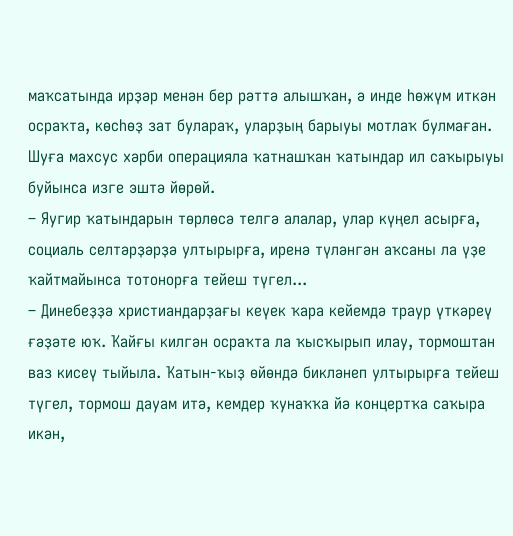маҡсатында ирҙәр менән бер рәттә алышҡан, ә инде һөжүм иткән осраҡта, көсһөҙ зат булараҡ, уларҙың барыуы мотлаҡ булмаған. Шуға махсус хәрби операцияла ҡатнашҡан ҡатындар ил саҡырыуы буйынса изге эштә йөрөй.
– Яугир ҡатындарын төрлөсә телгә алалар, улар күңел асырға, социаль селтәрҙәрҙә ултырырға, иренә түләнгән аҡсаны ла үҙе ҡайтмайынса тотонорға тейеш түгел...
– Динебеҙҙә христиандарҙағы кеүек ҡара кейемдә траур үткәреү ғәҙәте юҡ. Ҡайғы килгән осраҡта ла ҡысҡырып илау, тормоштан ваз кисеү тыйыла. Ҡатын-ҡыҙ өйөндә бикләнеп ултырырға тейеш түгел, тормош дауам итә, кемдер ҡунаҡҡа йә концертҡа саҡыра икән,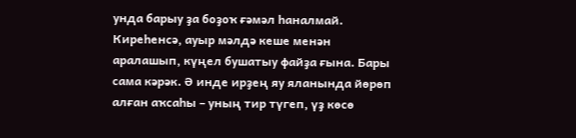унда барыу ҙа боҙоҡ ғәмәл һаналмай. Киреһенсә, ауыр мәлдә кеше менән аралашып, күңел бушатыу файҙа ғына. Бары сама кәрәк. Ә инде ирҙең яу яланында йөрөп алған аҡсаһы – уның тир түгеп, үҙ көсө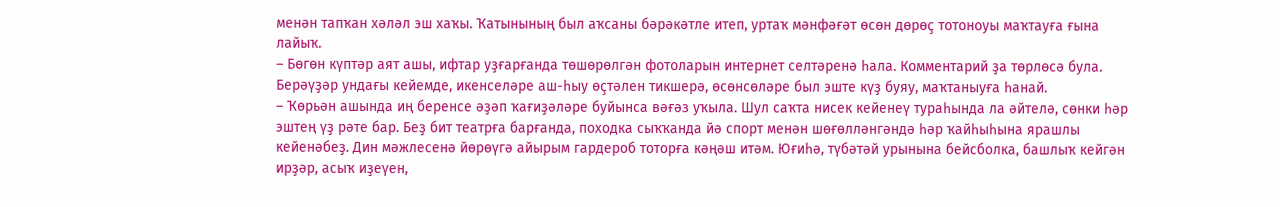менән тапҡан хәләл эш хаҡы. Ҡатынының был аҡсаны бәрәкәтле итеп, уртаҡ мәнфәғәт өсөн дөрөҫ тотоноуы маҡтауға ғына лайыҡ.
– Бөгөн күптәр аят ашы, ифтар уҙғарғанда төшөрөлгән фотоларын интернет селтәренә һала. Комментарий ҙа төрлөсә була. Берәүҙәр ундағы кейемде, икенселәре аш-һыу өҫтәлен тикшерә, өсөнсөләре был эште күҙ буяу, маҡтаныуға һанай.
– Ҡөрьән ашында иң беренсе әҙәп ҡағиҙәләре буйынса вәғәз уҡыла. Шул саҡта нисек кейенеү тураһында ла әйтелә, сөнки һәр эштең үҙ рәте бар. Беҙ бит театрға барғанда, походка сыҡҡанда йә спорт менән шөғөлләнгәндә һәр ҡайһыһына ярашлы кейенәбеҙ. Дин мәжлесенә йөрөүгә айырым гардероб тоторға кәңәш итәм. Юғиһә, түбәтәй урынына бейсболка, башлыҡ кейгән ирҙәр, асыҡ иҙеүен,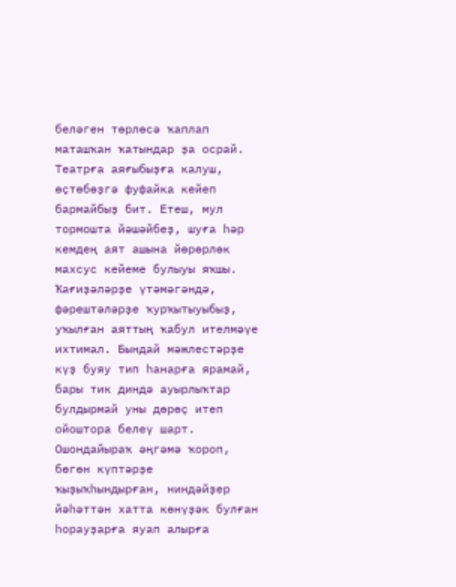беләген төрлөсә ҡаплап маташҡан ҡатындар ҙа осрай. Театрға аяғыбыҙға калуш, өҫтөбөҙгә фуфайка кейеп бармайбыҙ бит. Етеш, мул тормошта йәшәйбеҙ, шуға һәр кемдең аят ашына йөрөрлөк махсус кейеме булыуы яҡшы. Ҡағиҙәләрҙе үтәмәгәндә, фәрештәләрҙе ҡурҡытыуыбыҙ, уҡылған аяттың ҡабул ителмәүе ихтимал. Бындай мәжлестәрҙе күҙ буяу тип һанарға ярамай, бары тик диндә ауырлыҡтар булдырмай уны дөрөҫ итеп ойоштора белеү шарт.
Ошондайыраҡ әңгәмә ҡороп, бөгөн күптәрҙе ҡыҙыҡһындырған, ниндәйҙер йәһәттән хатта көнүҙәк булған һорауҙарға яуап алырға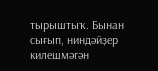тырыштыҡ. Бынан сығып, ниндәйҙер килешмәгән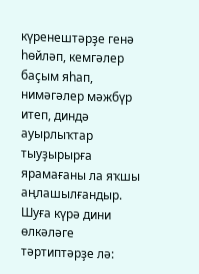күренештәрҙе генә һөйләп, кемгәлер баҫым яһап, нимәгәлер мәжбүр итеп, диндә ауырлыҡтар тыуҙырырға ярамағаны ла яҡшы аңлашылғандыр. Шуға күрә дини өлкәләге тәртиптәрҙе лә: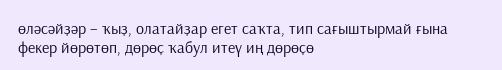өләсәйҙәр – ҡыҙ, олатайҙар егет саҡта, тип сағыштырмай ғына фекер йөрөтөп, дөрөҫ ҡабул итеү иң дөрөҫө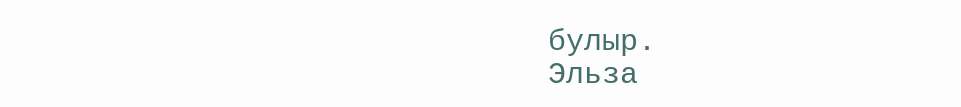булыр.
Эльза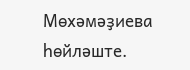Мөхәмәҙиева һөйләште.